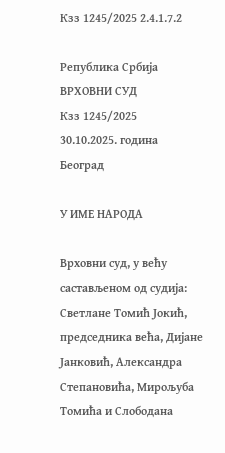Кзз 1245/2025 2.4.1.7.2

Република Србија
ВРХОВНИ СУД
Кзз 1245/2025
30.10.2025. година
Београд

У ИМЕ НАРОДА

Врховни суд, у већу састављеном од судија: Светлане Томић Јокић, председника већа, Дијане Јанковић, Александра Степановића, Mирољуба Томића и Слободана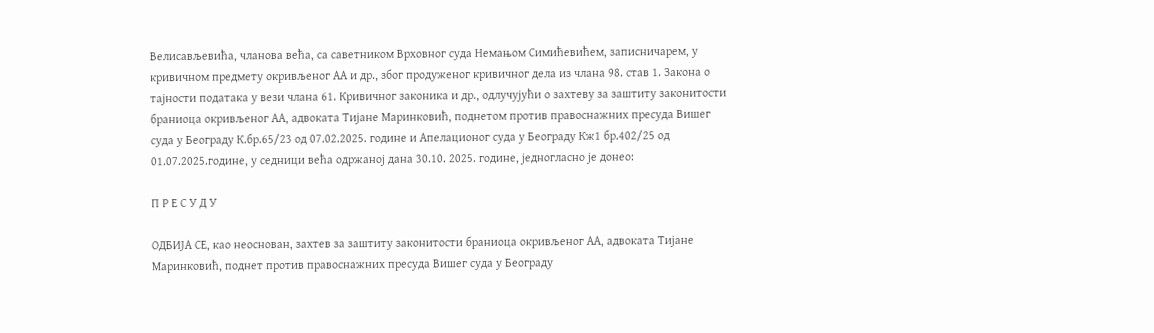Велисављевића, чланова већа, са саветником Врховног суда Немањом Симићевићем, записничарем, у кривичном предмету окривљеног АА и др., због продуженог кривичног дела из члана 98. став 1. Закона о тајности података у вези члана 61. Кривичног законика и др., одлучујући о захтеву за заштиту законитости браниоца окривљеног АА, адвоката Тијане Маринковић, поднетом против правоснажних пресуда Вишег суда у Београду К.бр.65/23 од 07.02.2025. године и Апелационог суда у Београду Кж1 бр.402/25 од 01.07.2025.године, у седници већа одржаној дана 30.10. 2025. године, једногласно је донео:

П Р Е С У Д У

ОДБИЈА СЕ, као неоснован, захтев за заштиту законитости браниоца окривљеног АА, адвоката Тијане Маринковић, поднет против правоснажних пресуда Вишег суда у Београду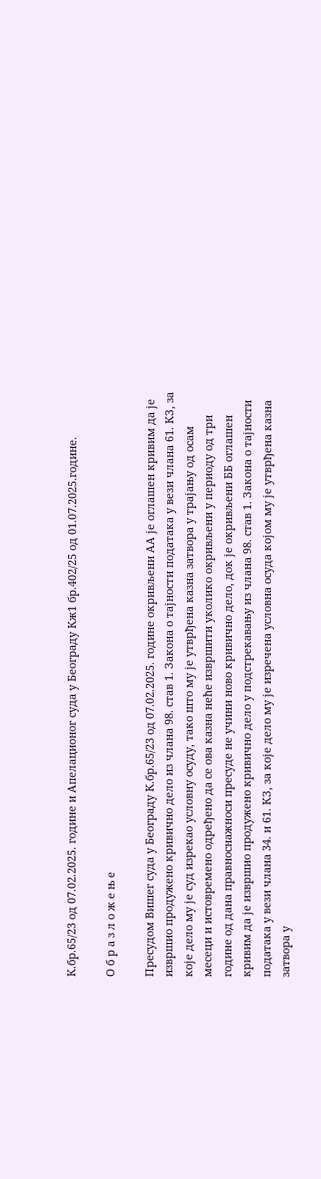К.бр.65/23 од 07.02.2025. године и Апелационог суда у Београду Кж1 бр.402/25 од 01.07.2025.године.

О б р а з л о ж е њ е

Пресудом Вишег суда у Београду К.бр.65/23 од 07.02.2025. године окривљени АА је оглашен кривим да је извршио продужено кривично дело из члана 98. став 1. Закона о тајности података у вези члана 61. КЗ, за које дело му је суд изрекао условну осуду, тако што му је утврђена казна затвора у трајању од осам месеци и истовремено одређено да се ова казна неће извршити уколико окривљени у периоду од три године од дана правноснажноси пресуде не учини ново кривично дело, док је окривљени ББ оглашен кривим да је извршио продужено кривично дело у подстрекавању из члана 98. став 1. Закона о тајности података у вези члана 34. и 61. КЗ, за које дело му је изречена условна осуда којом му је утврђена казна затвора у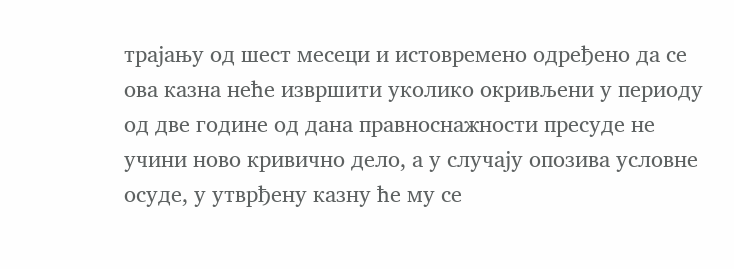трајању од шест месеци и истовремено одређено да се ова казна неће извршити уколико окривљени у периоду од две године од дана правноснажности пресуде не учини ново кривично дело, а у случају опозива условне осуде, у утврђену казну ће му се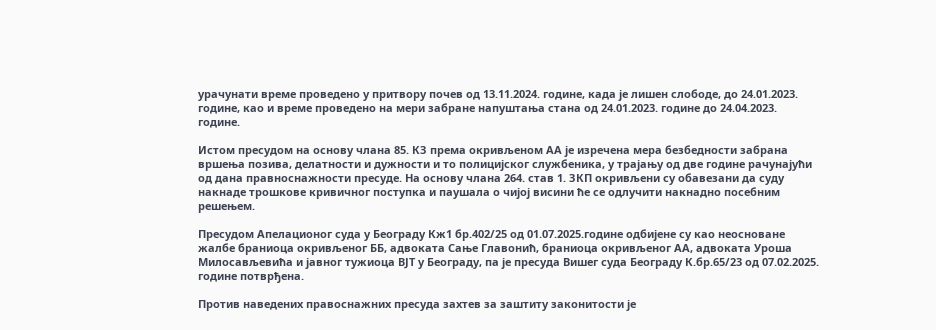урачунати време проведено у притвору почев од 13.11.2024. године, када је лишен слободе, до 24.01.2023. године, као и време проведено на мери забране напуштања стана од 24.01.2023. године до 24.04.2023. године.

Истом пресудом на основу члана 85. КЗ према окривљеном АА је изречена мера безбедности забрана вршења позива, делатности и дужности и то полицијског службеника, у трајању од две године рачунајући од дана правноснажности пресуде. На основу члана 264. став 1. ЗКП окривљени су обавезани да суду накнаде трошкове кривичног поступка и паушала о чијој висини ће се одлучити накнадно посебним решењем.

Пресудом Апелационог суда у Београду Кж1 бр.402/25 од 01.07.2025.године одбијене су као неосноване жалбе браниоца окривљеног ББ, адвоката Сање Главонић, браниоца окривљеног АА, адвоката Уроша Милосављевића и јавног тужиоца ВЈТ у Београду, па је пресуда Вишег суда Београду К.бр.65/23 од 07.02.2025. године потврђена.

Против наведених правоснажних пресуда захтев за заштиту законитости је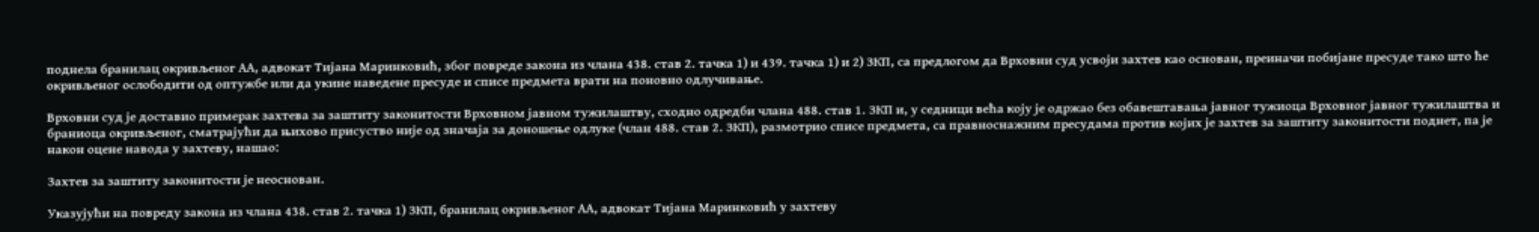поднела бранилац окривљеног АА, адвокат Тијана Маринковић, због повреде закона из члана 438. став 2. тачка 1) и 439. тачка 1) и 2) ЗКП, са предлогом да Врховни суд усвоји захтев као основан, преиначи побијане пресуде тако што ће окривљеног ослободити од оптужбе или да укине наведене пресуде и списе предмета врати на поновно одлучивање.

Врховни суд је доставио примерак захтева за заштиту законитости Врховном јавном тужилаштву, сходно одредби члана 488. став 1. ЗКП и, у седници већа коју је одржао без обавештавања јавног тужиоца Врховног јавног тужилаштва и браниоца окривљеног, сматрајући да њихово присуство није од значаја за доношење одлуке (члан 488. став 2. ЗКП), размотрио списе предмета, са правноснажним пресудама против којих је захтев за заштиту законитости поднет, па је након оцене навода у захтеву, нашао:

Захтев за заштиту законитости је неоснован.

Указујући на повреду закона из члана 438. став 2. тачка 1) ЗКП, бранилац окривљенoг АА, адвокат Тијана Маринковић у захтеву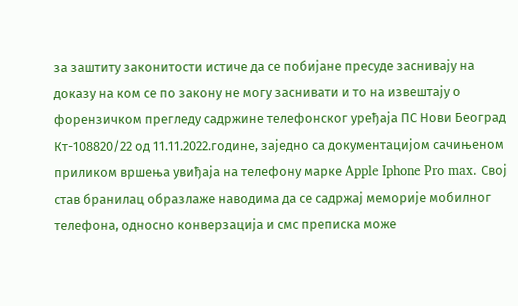за заштиту законитости истиче да се побијане пресуде заснивају на доказу на ком се по закону не могу заснивати и то на извештају о форензичком прегледу садржине телефонског уређаја ПС Нови Београд Кт-108820/22 од 11.11.2022.године, заједно са документацијом сачињеном приликом вршења увиђаја на телефону марке Apple Iphone Pro max. Свој став бранилац образлаже наводима да се садржај меморије мобилног телефона, односно конверзација и смс преписка може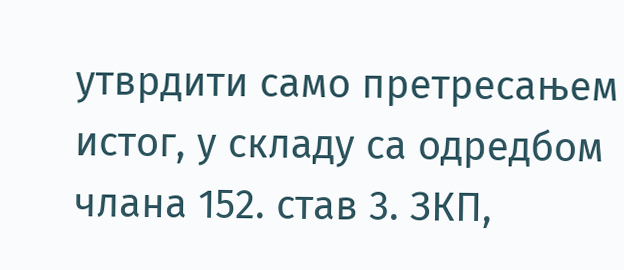утврдити само претресањем истог, у складу са одредбом члана 152. став 3. ЗКП,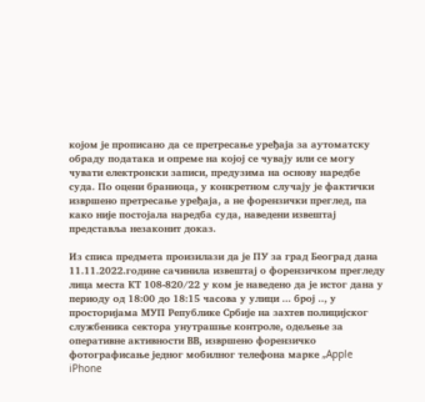којом је прописано да се претресање уређаја за аутоматску обраду података и опреме на којој се чувају или се могу чувати електронски записи, предузима на основу нарeдбе суда. По оцени браниоца, у конкретном случају је фактички извршено претресање уређаја, а не форензички преглед, па како није постојала наредба суда, наведени извештај представља незаконит доказ.

Из списа предмета произилази да је ПУ за град Београд дана 11.11.2022.године сачинила извештај о форензичком прегледу лица места КТ 108-820/22 у ком је наведено да је истог дана у периоду од 18:00 до 18:15 часова у улици ... број .., у просторијама МУП Републике Србије на захтев полицијског службеника сектора унутрашње контроле, одељење за оперативне активности ВВ, извршено форензичко фотографисање једног мобилног телефона марке „Apple iPhone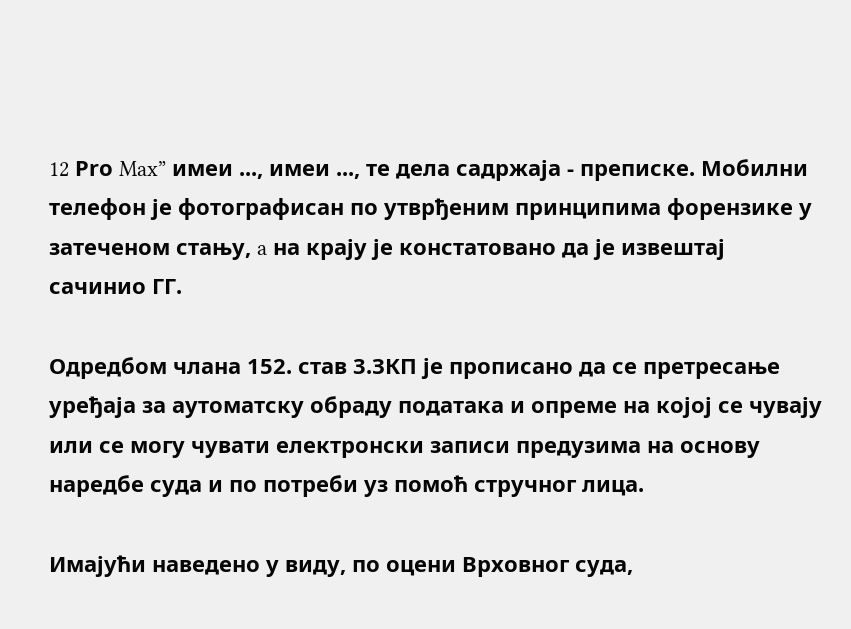12 Prо Max” имеи ..., имеи ..., те дела садржаја - преписке. Мобилни телефон је фотографисан по утврђеним принципима форензике у затеченом стању, a на крају је констатовано да је извештај сачинио ГГ.

Одредбом члана 152. став 3.ЗКП је прописано да се претресање уређаја за аутоматску обраду података и опреме на којој се чувају или се могу чувати електронски записи предузима на основу наредбе суда и по потреби уз помоћ стручног лица.

Имајући наведено у виду, по оцени Врховног суда,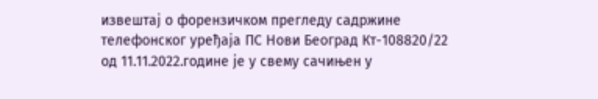извештај о форензичком прегледу садржине телефонског уређаја ПС Нови Београд Кт-108820/22 од 11.11.2022.године је у свему сачињен у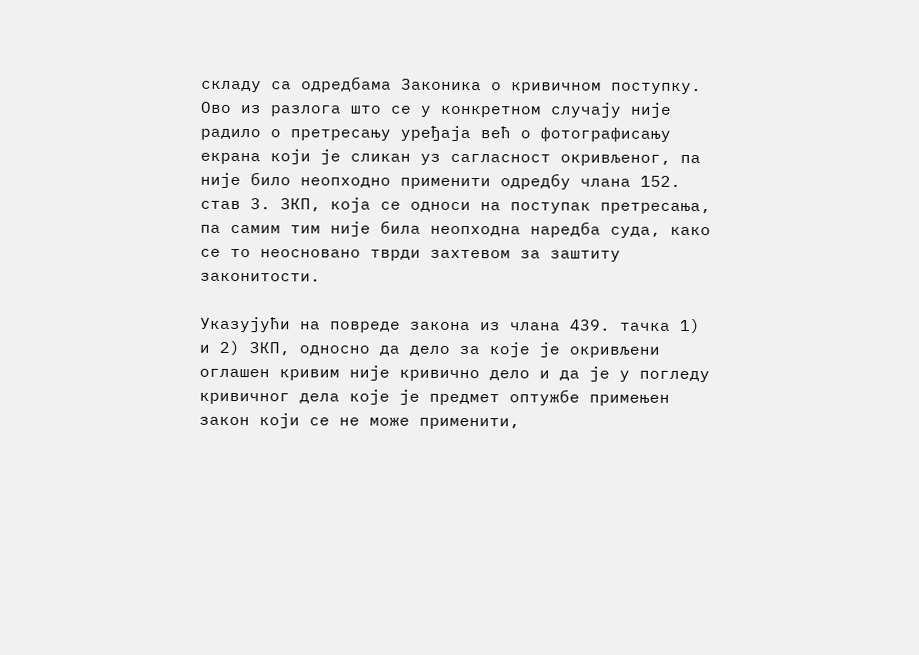складу са одредбама Законика о кривичном поступку. Ово из разлога што се у конкретном случају није радило о претресању уређаја већ о фотографисању екрана који је сликан уз сагласност окривљеног, па није било неопходно применити одредбу члана 152. став 3. ЗКП, која се односи на поступак претресања, па самим тим није била неопходна наредба суда, како се то неосновано тврди захтевом за заштиту законитости.

Указујући на повреде закона из члана 439. тачка 1) и 2) ЗКП, односно да дело за које је окривљени оглашен кривим није кривично дело и да је у погледу кривичног дела које је предмет оптужбе примењен закон који се не може применити,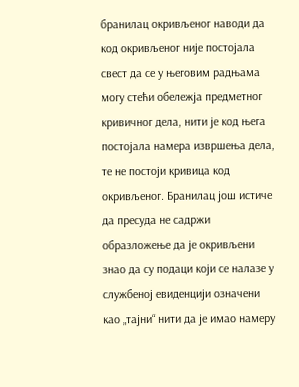бранилац окривљеног наводи да код окривљеног није постојала свест да се у његовим радњама могу стећи обележја предметног кривичног дела, нити је код њега постојала намера извршења дела, те не постоји кривица код окривљеног. Бранилац још истиче да пресуда не садржи образложење да је окривљени знао да су подаци који се налазе у службеној евиденцији означени као „тајни“ нити да је имао намеру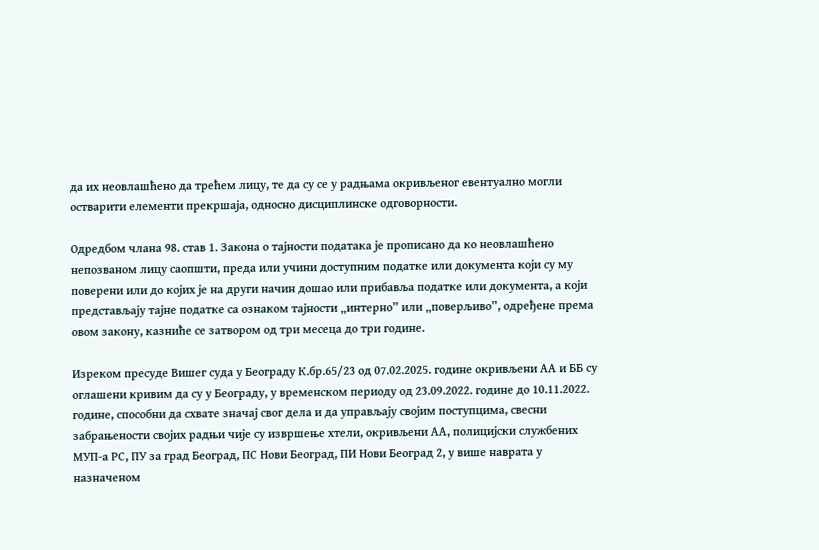да их неовлашћено да трећем лицу, те да су се у радњама окривљеног евентуално могли остварити елементи прекршаја, односно дисциплинске одговорности.

Одредбом члана 98. став 1. Закона о тајности података је прописано да ко неовлашћено непозваном лицу саопшти, преда или учини доступним податке или документа који су му поверени или до којих је на други начин дошао или прибавља податке или документа, а који представљају тајне податке са ознаком тајности „интерно” или „поверљиво”, одређене према овом закону, казниће се затвором од три месеца до три године.

Изреком пресуде Вишег суда у Београду К.бр.65/23 од 07.02.2025. године окривљени АА и ББ су оглашени кривим да су у Београду, у временском периоду од 23.09.2022. године до 10.11.2022. године, способни да схвате значај свог дела и да управљају својим поступцима, свесни забрањености својих радњи чије су извршење хтели, окривљени АА, полицијски службених МУП-а РС, ПУ за град Београд, ПС Нови Београд, ПИ Нови Београд 2, у више наврата у назначеном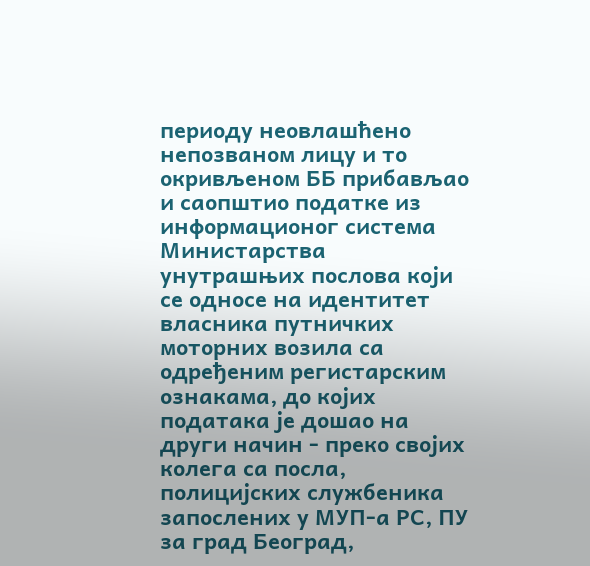периоду неовлашћено непозваном лицу и то окривљеном ББ прибављао и саопштио податке из информационог система Министарства унутрашњих послова који се односе на идентитет власника путничких моторних возила са одређеним регистарским ознакама, до којих података је дошао на други начин - преко својих колега са посла, полицијских службеника запослених у МУП-а РС, ПУ за град Београд,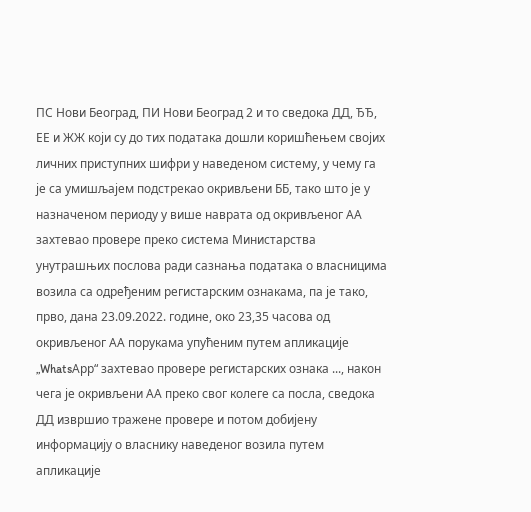ПС Нови Београд, ПИ Нови Београд 2 и то сведока ДД, ЂЂ, ЕЕ и ЖЖ који су до тих података дошли коришћењем својих личних приступних шифри у наведеном систему, у чему га је са умишљајем подстрекао окривљени ББ, тако што је у назначеном периоду у више наврата од окривљеног АА захтевао провере преко система Министарства унутрашњих послова ради сазнања података о власницима возила са одређеним регистарским ознакама, па је тако, прво, дана 23.09.2022. године, око 23,35 часова од окривљеног АА порукама упућеним путем апликације „WhatsАрр“ захтевао провере регистарских ознака ..., након чега је окривљени АА преко свог колеге са посла, сведока ДД извршио тражене провере и потом добијену информацију о власнику наведеног возила путем апликације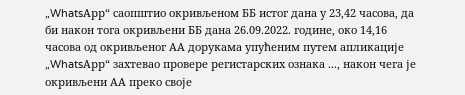„WhatsАрр“ саопштио окривљеном ББ истог дана у 23,42 часова, да би након тога окривљени ББ дана 26.09.2022. године, око 14,16 часова од окривљеног АА дорукама упућеним путем апликације „WhatsАрр“ захтевао провере регистарских ознака ..., након чега је окривљени АА преко своје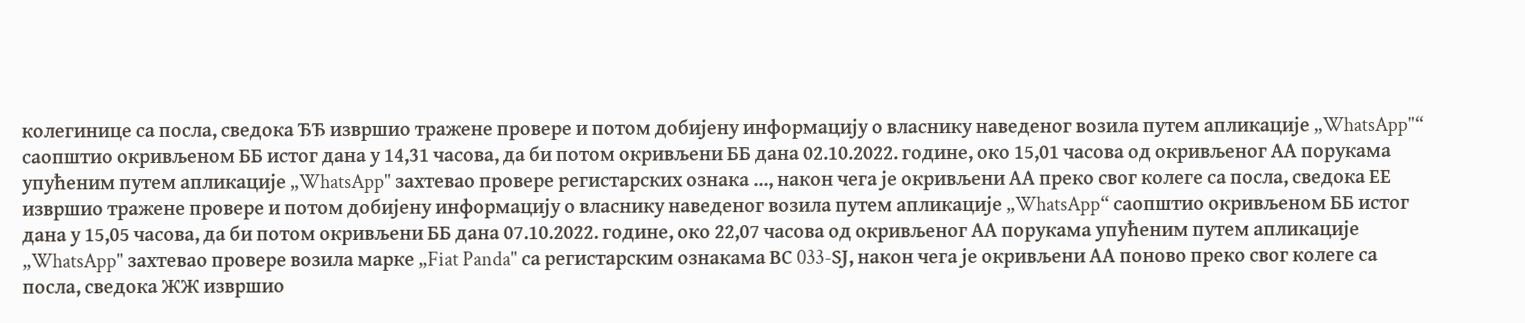колегинице са посла, сведока ЂЂ извршио тражене провере и потом добијену информацију о власнику наведеног возила путем апликације „WhatsApp"“ саопштио окривљеном ББ истог дана у 14,31 часова, да би потом окривљени ББ дана 02.10.2022. године, око 15,01 часова од окривљеног АА порукама упућеним путем апликације „WhatsApp" захтевао провере регистарских ознака ..., након чега је окривљени АА преко свог колеге са посла, сведока ЕЕ извршио тражене провере и потом добијену информацију о власнику наведеног возила путем апликације „WhatsApp“ саопштио окривљеном ББ истог дана у 15,05 часова, да би потом окривљени ББ дана 07.10.2022. године, око 22,07 часова од окривљеног АА порукама упућеним путем апликације „WhatsApp" захтевао провере возила марке „Fiat Panda" са регистарским ознакама ВС 033-SЈ, након чега је окривљени АА поново преко свог колеге са посла, сведока ЖЖ извршио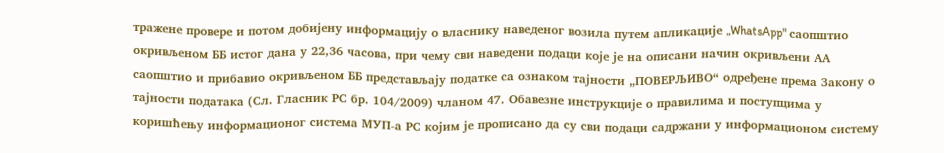тражене провере и потом добијену информацију о власнику наведеног возила путем апликације „WhatsApp" саопштио окривљеном ББ истог дана у 22,36 часова, при чему сви наведени подаци које је на описани начин окривљени АА саопштио и прибавио окривљеном ББ представљају податке са ознаком тајности „ПОВЕРЉИВО“ одређене према Закону о тајности података (Сл. Гласник РС бр. 104/2009) чланом 47. Обавезне инструкције о правилима и поступцима у коришћењу информационог система МУП-а РС којим је прописано да су сви подаци садржани у информационом систему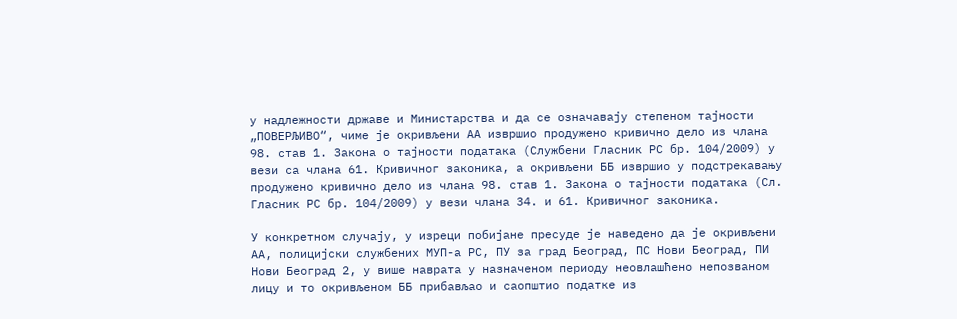у надлежности државе и Министарства и да се означавају степеном тајности „ПОВЕРЉИВО“, чиме је окривљени АА извршио продужено кривично дело из члана 98. став 1. Закона о тајности података (Службени Гласник РС бр. 104/2009) у вези са члана 61. Кривичног законика, а окривљени ББ извршио у подстрекавању продужено кривично дело из члана 98. став 1. Закона о тајности података (Сл. Гласник РС бр. 104/2009) у вези члана 34. и 61. Кривичног законика.

У конкретном случају, у изреци побијане пресуде је наведено да је окривљени АА, полицијски службених МУП-а РС, ПУ за град Београд, ПС Нови Београд, ПИ Нови Београд 2, у више наврата у назначеном периоду неовлашћено непозваном лицу и то окривљеном ББ прибављао и саопштио податке из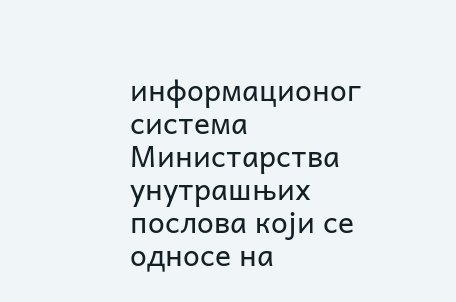информационог система Министарства унутрашњих послова који се односе на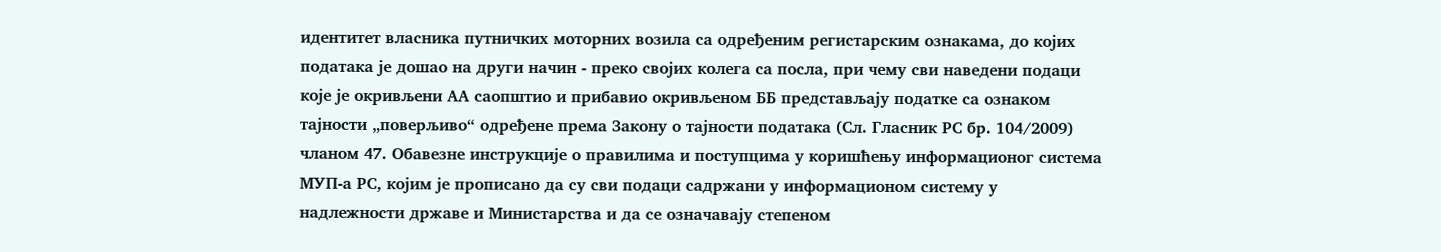идентитет власника путничких моторних возила са одређеним регистарским ознакама, до којих података је дошао на други начин - преко својих колега са посла, при чему сви наведени подаци које је окривљени АА саопштио и прибавио окривљеном ББ представљају податке са ознаком тајности „поверљиво“ одређене према Закону о тајности података (Сл. Гласник РС бр. 104/2009) чланом 47. Обавезне инструкције о правилима и поступцима у коришћењу информационог система МУП-а РС, којим је прописано да су сви подаци садржани у информационом систему у надлежности државе и Министарства и да се означавају степеном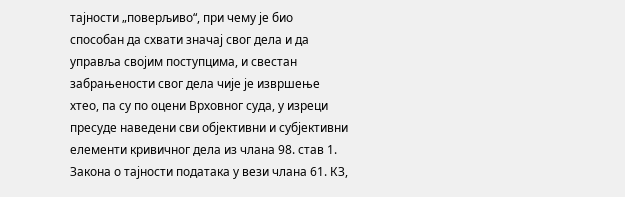тајности „поверљиво“, при чему је био способан да схвати значај свог дела и да управља својим поступцима, и свестан забрањености свог дела чије је извршење хтео, па су по оцени Врховног суда, у изреци пресуде наведени сви објективни и субјективни елементи кривичног дела из члана 98. став 1. Закона о тајности података у вези члана 61. КЗ,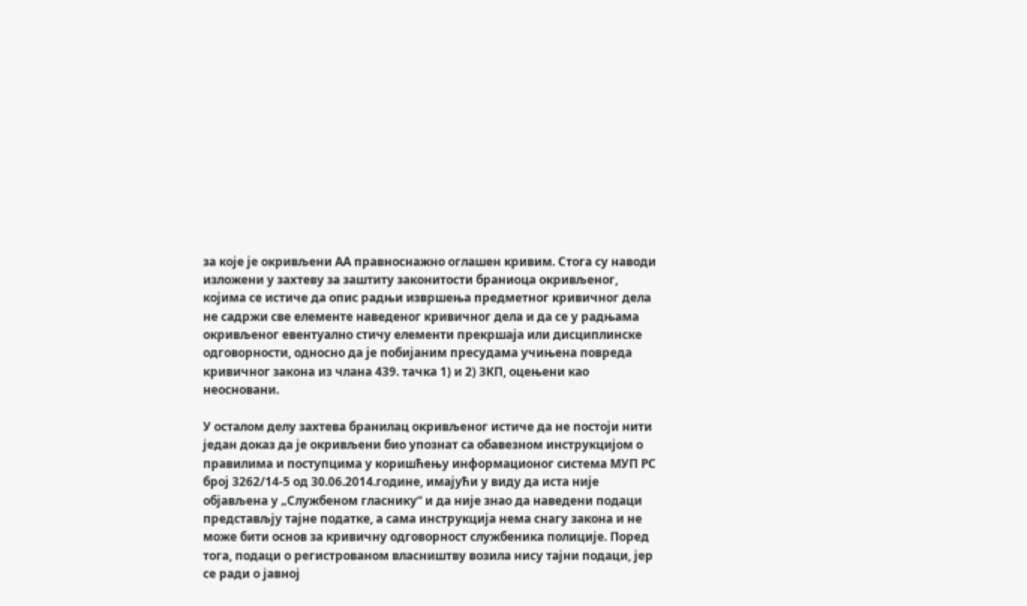за које је окривљени АА правноснажно оглашен кривим. Стога су наводи изложени у захтеву за заштиту законитости браниоца окривљеног, којима се истиче да опис радњи извршења предметног кривичног дела не садржи све елементе наведеног кривичног дела и да се у радњама окривљеног евентуално стичу елементи прекршаја или дисциплинске одговорности, односно да је побијаним пресудама учињена повреда кривичног закона из члана 439. тачка 1) и 2) ЗКП, оцењени као неосновани.

У осталом делу захтева бранилац окривљеног истиче да не постоји нити један доказ да је окривљени био упознат са обавезном инструкцијом о правилима и поступцима у коришћењу информационог система МУП РС број 3262/14-5 од 30.06.2014.године, имајући у виду да иста није објављена у „Службеном гласнику“ и да није знао да наведени подаци представљју тајне податке, а сама инструкција нема снагу закона и не може бити основ за кривичну одговорност службеника полиције. Поред тога, подаци о регистрованом власништву возила нису тајни подаци, јер се ради о јавној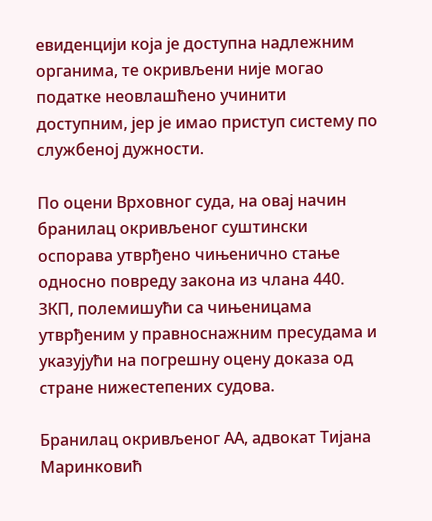евиденцији која је доступна надлежним органима, те окривљени није могао податке неовлашћено учинити доступним, јер је имао приступ систему по службеној дужности.

По оцени Врховног суда, на овај начин бранилац окривљеног суштински оспорава утврђено чињенично стање односно повреду закона из члана 440. ЗКП, полемишући са чињеницама утврђеним у правноснажним пресудама и указујући на погрешну оцену доказа од стране нижестепених судова.

Бранилац окривљеног АА, адвокат Тијана Маринковић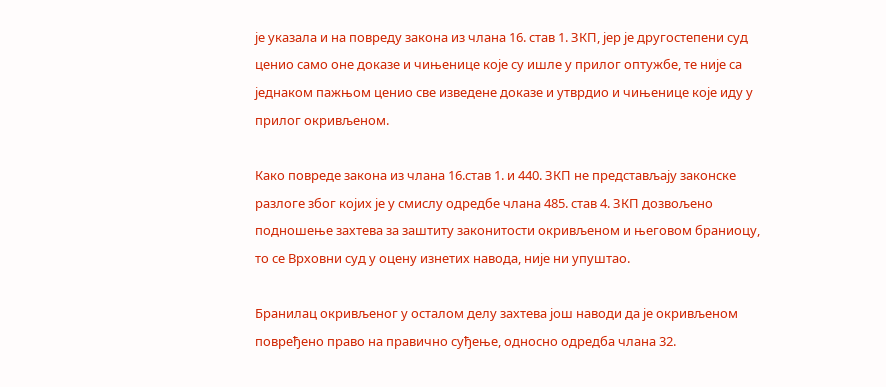је указала и на повреду закона из члана 16. став 1. ЗКП, јер је другостепени суд ценио само оне доказе и чињенице које су ишле у прилог оптужбе, те није са једнаком пажњом ценио све изведене доказе и утврдио и чињенице које иду у прилог окривљеном.

Како повредe закона из члана 16.став 1. и 440. ЗКП не представљаjу законскe разлогe због којих је у смислу одредбе члана 485. став 4. ЗКП дозвољено подношење захтева за заштиту законитости окривљеном и његовом браниоцу, то се Врховни суд у оцену изнетих навода, није ни упуштао.

Бранилац окривљеног у осталом делу захтева joш наводи да је окривљеном повређено право на правично суђење, односно одредба члана 32.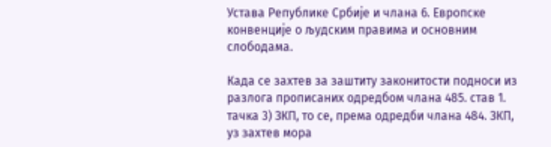Устава Републике Србије и члана 6. Европске конвенције о људским правима и основним слободама.

Када се захтев за заштиту законитости подноси из разлога прописаних одредбом члана 485. став 1. тачка 3) ЗКП, то се, према одредби члана 484. ЗКП, уз захтев мора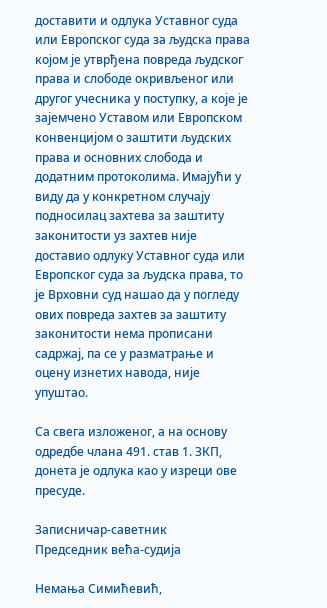доставити и одлука Уставног суда или Европског суда за људска права којом је утврђена повреда људског права и слободе окривљеног или другог учесника у поступку, а које је зајемчено Уставом или Европском конвенцијом о заштити људских права и основних слобода и додатним протоколима. Имајући у виду да у конкретном случају подносилац захтева за заштиту законитости уз захтев није доставио одлуку Уставног суда или Европског суда за људска права, то је Врховни суд нашао да у погледу ових повреда захтев за заштиту законитости нема прописани садржај, па се у разматрање и оцену изнетих навода, није упуштао.

Са свега изложеног, а на основу одредбе члана 491. став 1. ЗКП, донета је одлука као у изреци ове пресуде.

Записничар-саветник                                                                                                                                                                                                                                                                                                                                                                                        Председник већа-судија

Немања Симићевић,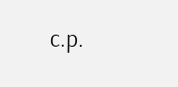с.р.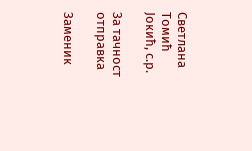Светлана Томић Јокић, с.р.

За тачност отправка

Заменик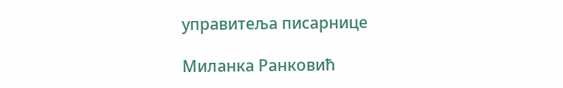упрaвитеља писарнице

Миланка Ранковић